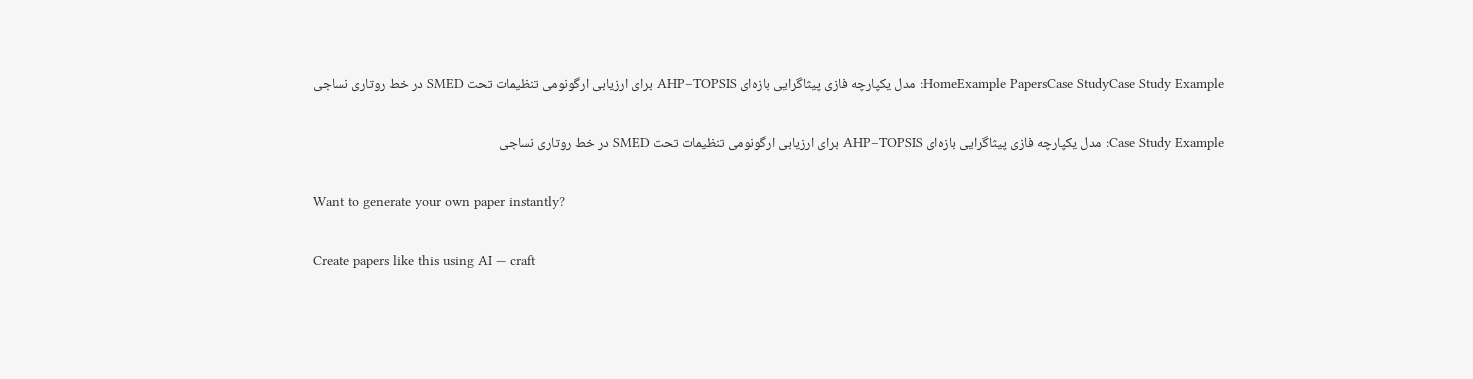HomeExample PapersCase StudyCase Study Example: مدل یکپارچه فازی پیثاگرایی بازه‌ای AHP–TOPSIS برای ارزیابی ارگونومی تنظیمات تحت SMED در خط روتاری نساجی

Case Study Example: مدل یکپارچه فازی پیثاگرایی بازه‌ای AHP–TOPSIS برای ارزیابی ارگونومی تنظیمات تحت SMED در خط روتاری نساجی

Want to generate your own paper instantly?

Create papers like this using AI — craft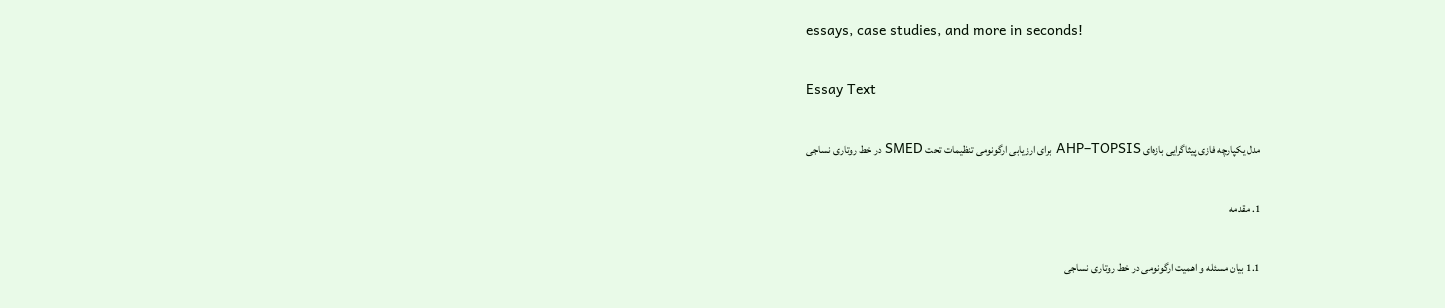essays, case studies, and more in seconds!

Essay Text

مدل یکپارچه فازی پیثاگرایی بازه‌ای AHP–TOPSIS برای ارزیابی ارگونومی تنظیمات تحت SMED در خط روتاری نساجی

1. مقدمه

1.1 بیان مسئله و اهمیت ارگونومی در خط روتاری نساجی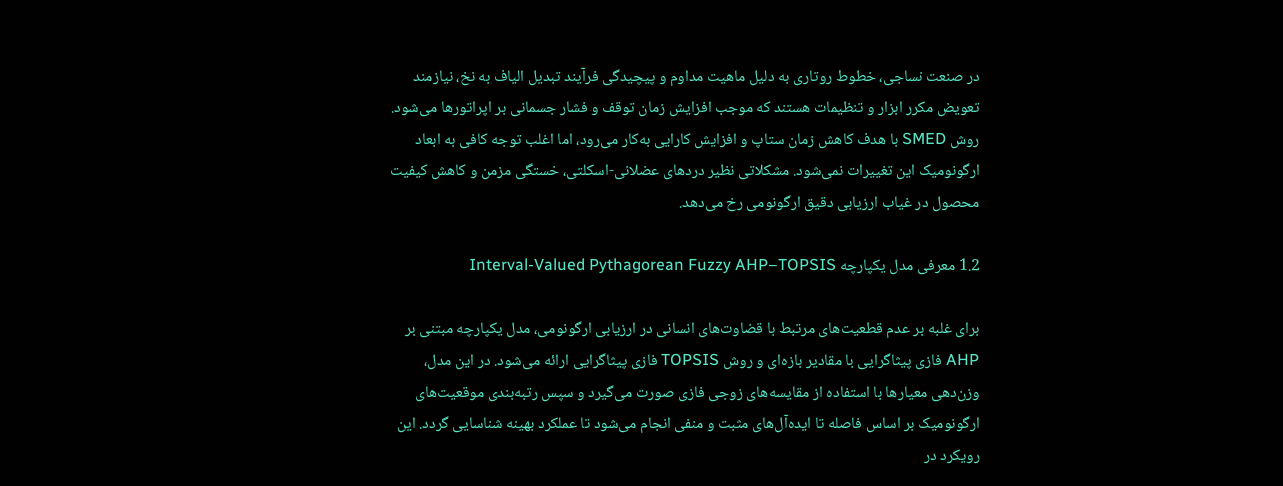در صنعت نساجی، خطوط روتاری به دلیل ماهیت مداوم و پیچیدگی فرآیند تبدیل الیاف به نخ، نیازمند تعویض مکرر ابزار و تنظیمات هستند که موجب افزایش زمان توقف و فشار جسمانی بر اپراتورها می‌شود. روش SMED با هدف کاهش زمان ستاپ و افزایش کارایی به‌کار می‌رود، اما اغلب توجه کافی به ابعاد ارگونومیک این تغییرات نمی‌شود. مشکلاتی نظیر دردهای عضلانی-اسکلتی، خستگی مزمن و کاهش کیفیت محصول در غیاب ارزیابی دقیق ارگونومی رخ می‌دهد.

1.2 معرفی مدل یکپارچه Interval-Valued Pythagorean Fuzzy AHP–TOPSIS

برای غلبه بر عدم قطعیت‌های مرتبط با قضاوت‌های انسانی در ارزیابی ارگونومی، مدل یکپارچه مبتنی بر AHP فازی پیثاگرایی با مقادیر بازه‌ای و روش TOPSIS فازی پیثاگرایی ارائه می‌شود. در این مدل، وزن‌دهی معیارها با استفاده از مقایسه‌های زوجی فازی صورت می‌گیرد و سپس رتبه‌بندی موقعیت‌های ارگونومیک بر اساس فاصله تا ایده‌آل‌های مثبت و منفی انجام می‌شود تا عملکرد بهینه شناسایی گردد. این رویکرد در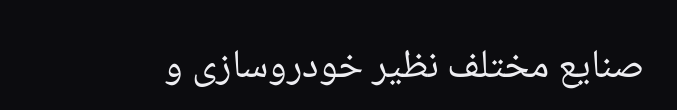صنایع مختلف نظیر خودروسازی و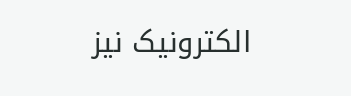الکترونیک نیز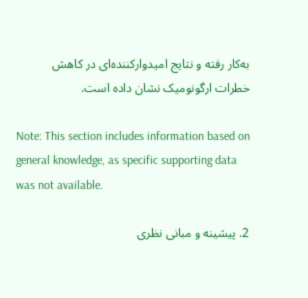به‌کار رفته و نتایج امیدوارکننده‌ای در کاهش خطرات ارگونومیک نشان داده است.

Note: This section includes information based on general knowledge, as specific supporting data was not available.

2. پیشینه و مبانی نظری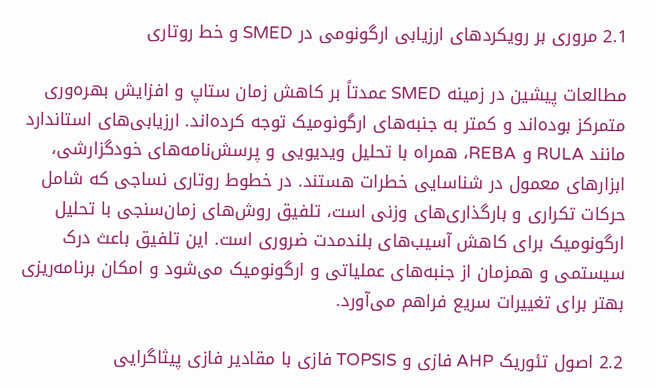2.1 مروری بر رویکردهای ارزیابی ارگونومی در SMED و خط روتاری

مطالعات پیشین در زمینه SMED عمدتاً بر کاهش زمان ستاپ و افزایش بهره‌وری متمرکز بوده‌اند و کمتر به جنبه‌های ارگونومیک توجه کرده‌اند. ارزیابی‌های استاندارد مانند RULA و REBA، همراه با تحلیل ویدیویی و پرسش‌نامه‌های خودگزارشی، ابزارهای معمول در شناسایی خطرات هستند. در خطوط روتاری نساجی که شامل حرکات تکراری و بارگذاری‌های وزنی است، تلفیق روش‌های زمان‌سنجی با تحلیل ارگونومیک برای کاهش آسیب‌های بلندمدت ضروری است. این تلفیق باعث درک سیستمی و همزمان از جنبه‌های عملیاتی و ارگونومیک می‌شود و امکان برنامه‌ریزی بهتر برای تغییرات سریع فراهم می‌آورد.

2.2 اصول تئوریک AHP فازی و TOPSIS فازی با مقادیر فازی پیثاگرایی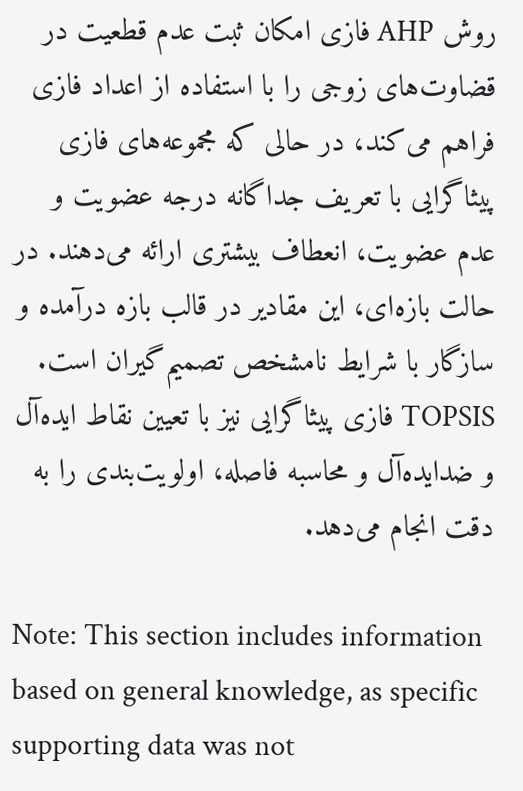روش AHP فازی امکان ثبت عدم قطعیت در قضاوت‌های زوجی را با استفاده از اعداد فازی فراهم می‌کند، در حالی که مجموعه‌های فازی پیثاگرایی با تعریف جداگانه درجه عضویت و عدم عضویت، انعطاف بیشتری ارائه می‌دهند. در حالت بازه‌ای، این مقادیر در قالب بازه درآمده و سازگار با شرایط نامشخص تصمیم‌گیران است. TOPSIS فازی پیثاگرایی نیز با تعیین نقاط ایده‌آل و ضدایده‌آل و محاسبه فاصله‌، اولویت‌بندی را به دقت انجام می‌دهد.

Note: This section includes information based on general knowledge, as specific supporting data was not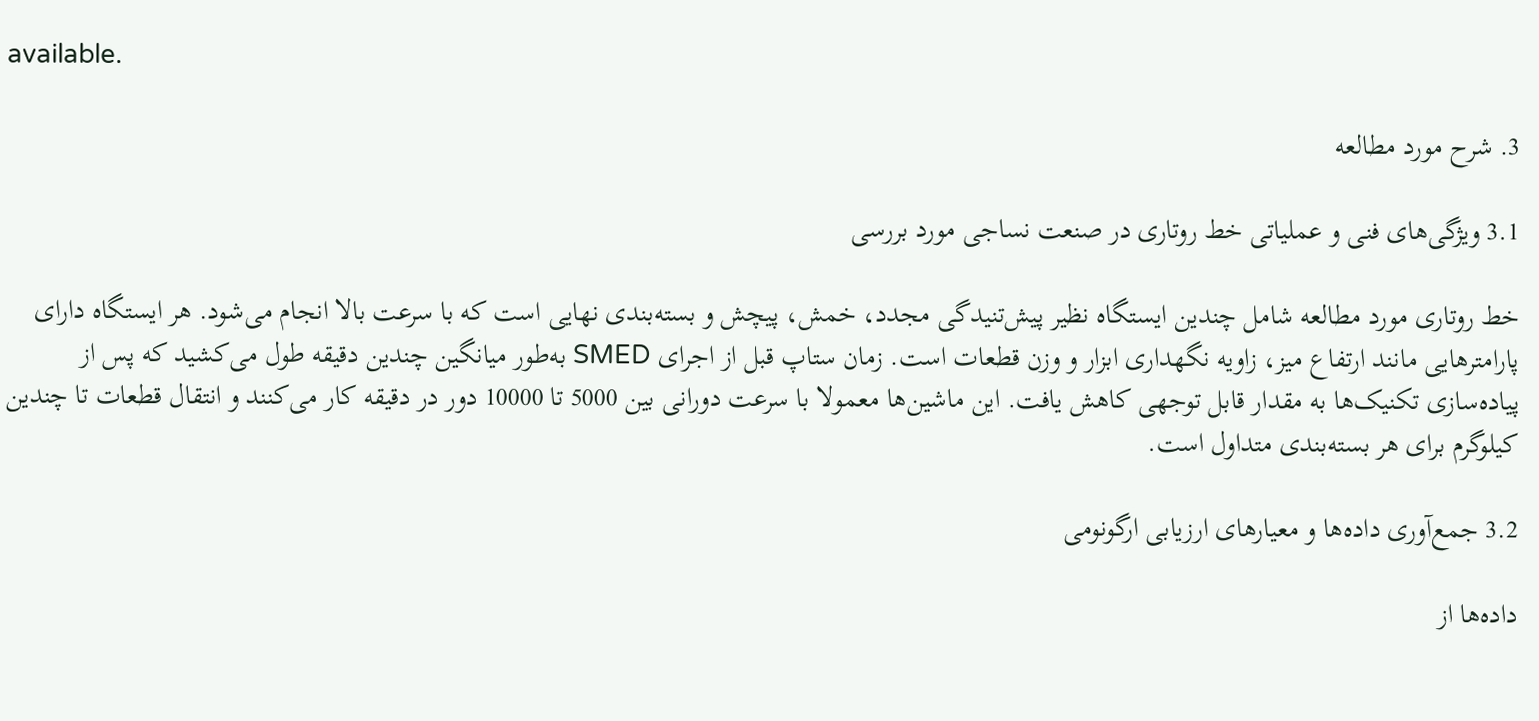available.

3. شرح مورد مطالعه

3.1 ویژگی‌های فنی و عملیاتی خط روتاری در صنعت نساجی مورد بررسی

خط روتاری مورد مطالعه شامل چندین ایستگاه نظیر پیش‌تنیدگی مجدد، خمش، پیچش و بسته‌بندی نهایی است که با سرعت بالا انجام می‌شود. هر ایستگاه دارای پارامترهایی مانند ارتفاع میز، زاویه نگهداری ابزار و وزن قطعات است. زمان ستاپ قبل از اجرای SMED به‌طور میانگین چندین دقیقه طول می‌کشید که پس از پیاده‌سازی تکنیک‌ها به مقدار قابل توجهی کاهش یافت. این ماشین‌ها معمولا با سرعت دورانی بین 5000 تا 10000 دور در دقیقه کار می‌کنند و انتقال قطعات تا چندین کیلوگرم برای هر بسته‌بندی متداول است.

3.2 جمع‌آوری داده‌ها و معیارهای ارزیابی ارگونومی

داده‌ها از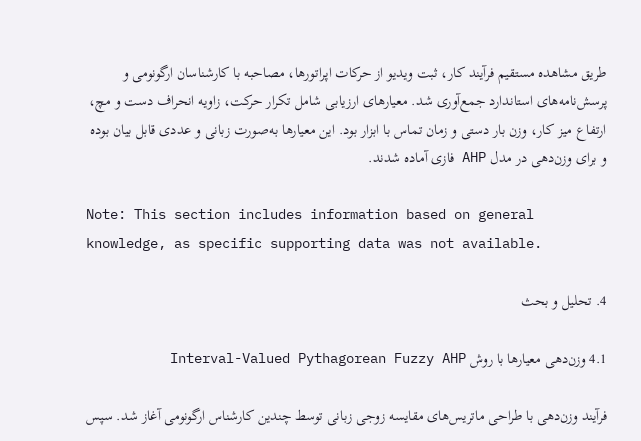طریق مشاهده مستقیم فرآیند کار، ثبت ویدیو از حرکات اپراتورها، مصاحبه با کارشناسان ارگونومی و پرسش‌نامه‌های استاندارد جمع‌آوری شد. معیارهای ارزیابی شامل تکرار حرکت، زاویه انحراف دست و مچ، ارتفاع میز کار، وزن بار دستی و زمان تماس با ابزار بود. این معیارها به‌صورت زبانی و عددی قابل بیان بوده و برای وزن‌دهی در مدل AHP فازی آماده شدند.

Note: This section includes information based on general knowledge, as specific supporting data was not available.

4. تحلیل و بحث

4.1 وزن‌دهی معیارها با روش Interval-Valued Pythagorean Fuzzy AHP

فرآیند وزن‌دهی با طراحی ماتریس‌های مقایسه زوجی زبانی توسط چندین کارشناس ارگونومی آغاز شد. سپس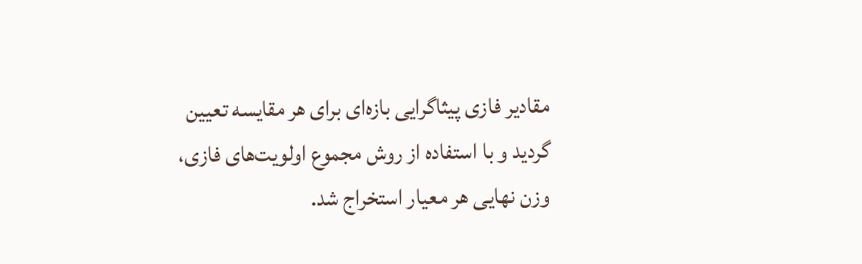مقادیر فازی پیثاگرایی بازه‌ای برای هر مقایسه تعیین گردید و با استفاده از روش مجموع اولویت‌های فازی، وزن نهایی هر معیار استخراج شد.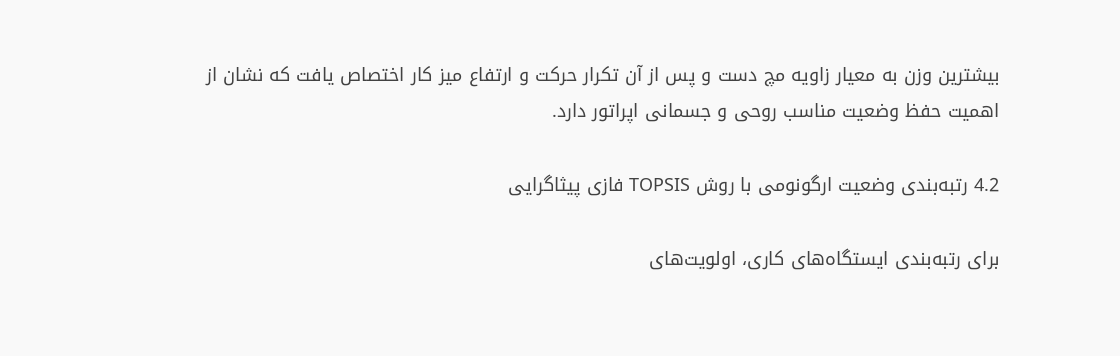بیشترین وزن به معیار زاویه مچ دست و پس از آن تکرار حرکت و ارتفاع میز کار اختصاص یافت که نشان از اهمیت حفظ وضعیت مناسب روحی و جسمانی اپراتور دارد.

4.2 رتبه‌بندی وضعیت ارگونومی با روش TOPSIS فازی پیثاگرایی

برای رتبه‌بندی ایستگاه‌های کاری، اولویت‌های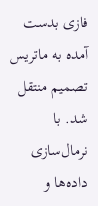فازی بدست آمده به ماتریس تصمیم منتقل شد. با نرمال‌سازی داده‌ها و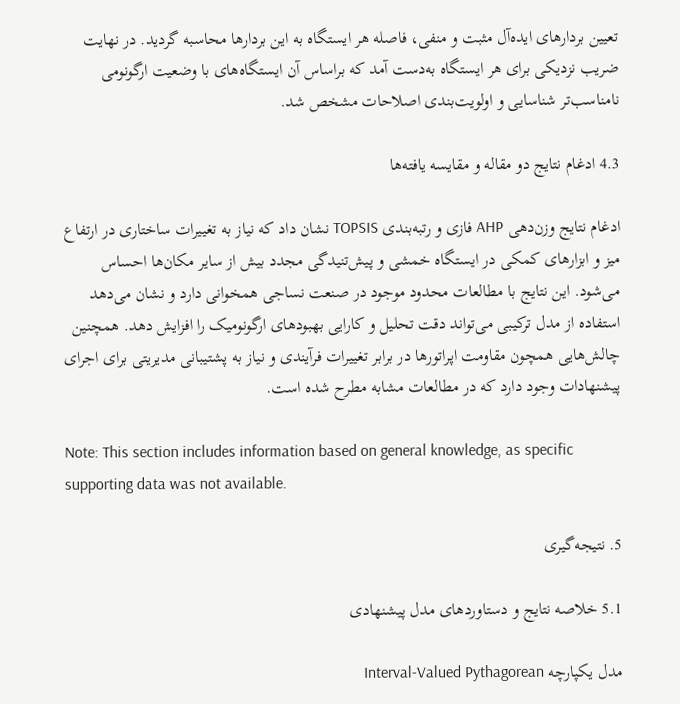تعیین بردارهای ایده‌آل مثبت و منفی، فاصله‌ هر ایستگاه به این بردارها محاسبه گردید. در نهایت ضریب نزدیکی برای هر ایستگاه به‌دست آمد که براساس آن ایستگاه‌های با وضعیت ارگونومی نامناسب‌تر شناسایی و اولویت‌بندی اصلاحات مشخص شد.

4.3 ادغام نتایج دو مقاله و مقایسه یافته‌ها

ادغام نتایج وزن‌دهی AHP فازی و رتبه‌بندی TOPSIS نشان داد که نیاز به تغییرات ساختاری در ارتفاع میز و ابزارهای کمکی در ایستگاه‌ خمشی و پیش‌تنیدگی مجدد بیش از سایر مکان‌ها احساس می‌شود. این نتایج با مطالعات محدود موجود در صنعت نساجی همخوانی دارد و نشان می‌دهد استفاده از مدل ترکیبی می‌تواند دقت تحلیل و کارایی بهبودهای ارگونومیک را افزایش دهد. همچنین چالش‌هایی همچون مقاومت اپراتورها در برابر تغییرات فرآیندی و نیاز به پشتیبانی مدیریتی برای اجرای پیشنهادات وجود دارد که در مطالعات مشابه مطرح شده است.

Note: This section includes information based on general knowledge, as specific supporting data was not available.

5. نتیجه‌گیری

5.1 خلاصه نتایج و دستاوردهای مدل پیشنهادی

مدل یکپارچه Interval-Valued Pythagorean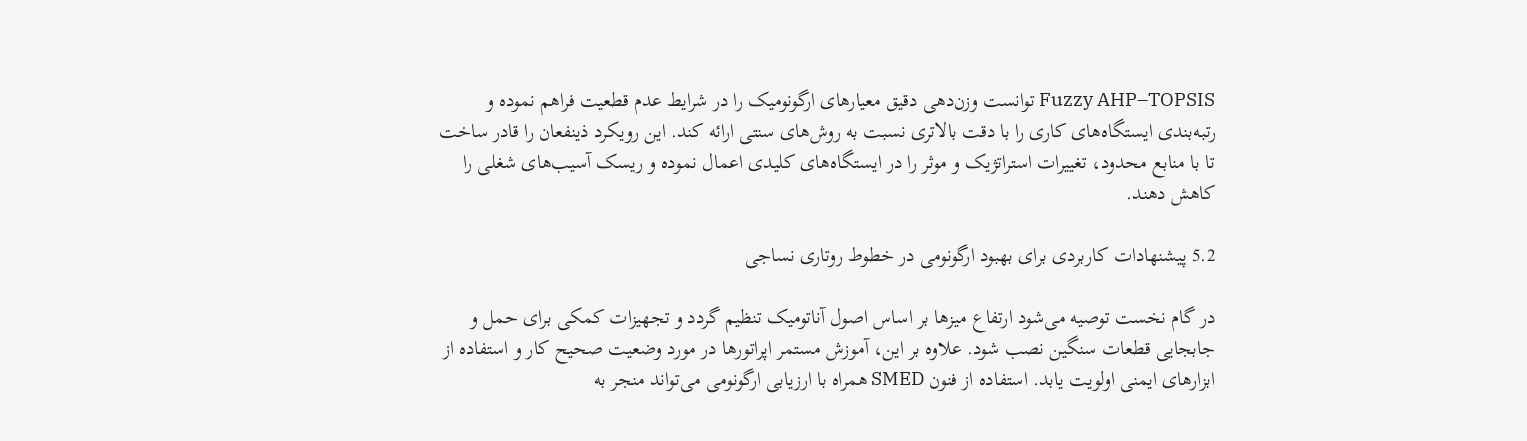Fuzzy AHP–TOPSIS توانست وزن‌دهی دقیق معیارهای ارگونومیک را در شرایط عدم قطعیت فراهم نموده و رتبه‌بندی ایستگاه‌های کاری را با دقت بالاتری نسبت به روش‌های سنتی ارائه کند. این رویکرد ذینفعان را قادر ساخت تا با منابع محدود، تغییرات استراتژیک و موثر را در ایستگاه‌های کلیدی اعمال نموده و ریسک آسیب‌های شغلی را کاهش دهند.

5.2 پیشنهادات کاربردی برای بهبود ارگونومی در خطوط روتاری نساجی

در گام نخست توصیه می‌شود ارتفاع میزها بر اساس اصول آناتومیک تنظیم گردد و تجهیزات کمکی برای حمل و جابجایی قطعات سنگین نصب شود. علاوه بر این، آموزش مستمر اپراتورها در مورد وضعیت صحیح کار و استفاده از ابزارهای ایمنی اولویت یابد. استفاده از فنون SMED همراه با ارزیابی ارگونومی می‌تواند منجر به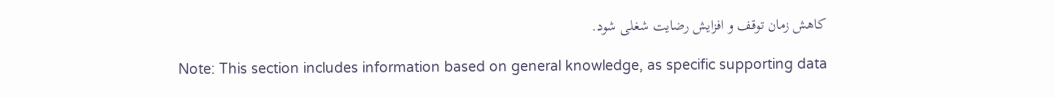کاهش زمان توقف و افزایش رضایت شغلی شود.

Note: This section includes information based on general knowledge, as specific supporting data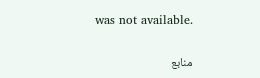was not available.

منابع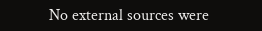No external sources were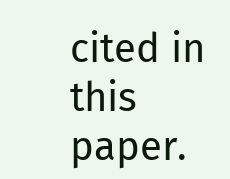cited in this paper.